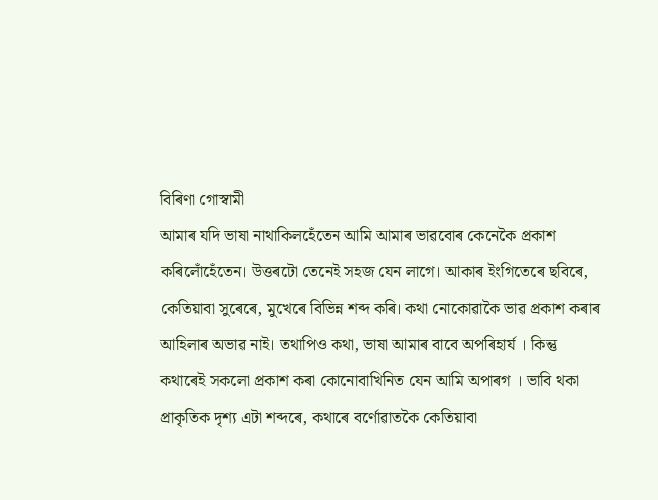বিৰিণা গোস্বামী
আমাৰ যদি ভাষা নাথাকিলহেঁতেন আমি আমাৰ ভাৱবোৰ কেনেকৈ প্ৰকাশ কৰিলোঁহেঁতেন। উত্তৰটো তেনেই সহজ যেন লাগে। আকাৰ ইংগিতেৰে ছবিৰে, কেতিয়াবা সুৰেৰে, মুখেৰে বিভিন্ন শব্দ কৰি। কথা নোকোৱাকৈ ভাৱ প্ৰকাশ কৰাৰ আহিলাৰ অভাৱ নাই। তথাপিও কথা, ভাষা আমাৰ বাবে অপৰিহাৰ্য । কিন্তু কথাৰেই সকলো প্ৰকাশ কৰা কোনোবাখিনিত যেন আমি অপাৰগ । ভাবি থকা প্ৰাকৃতিক দৃশ্য এটা শব্দৰে, কথাৰে বৰ্ণোৱাতকৈ কেতিয়াবা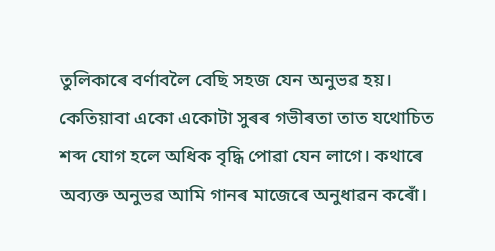তুলিকাৰে বৰ্ণাবলৈ বেছি সহজ যেন অনুভৱ হয়। কেতিয়াবা একো একোটা সুৰৰ গভীৰতা তাত যথোচিত শব্দ যোগ হলে অধিক বৃদ্ধি পোৱা যেন লাগে। কথাৰে অব্যক্ত অনুভৱ আমি গানৰ মাজেৰে অনুধাৱন কৰোঁ।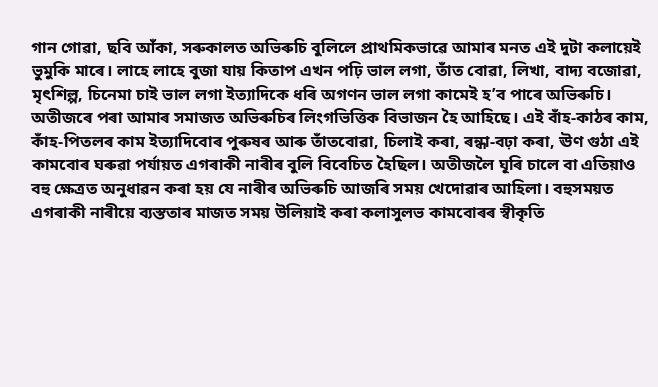গান গোৱা, ছবি আঁকা, সৰুকালত অভিৰুচি বুলিলে প্রাথমিকভাৱে আমাৰ মনত এই দুটা কলায়েই ভুমুকি মাৰে। লাহে লাহে বুজা যায় কিতাপ এখন পঢ়ি ভাল লগা, তাঁত বোৱা, লিখা, বাদ্য বজোৱা, মৃৎশিল্প, চিনেমা চাই ভাল লগা ইত্যাদিকে ধৰি অগণন ভাল লগা কামেই হ’ব পাৰে অভিৰুচি। অতীজৰে পৰা আমাৰ সমাজত অভিৰুচিৰ লিংগভিত্তিক বিভাজন হৈ আহিছে। এই বাঁহ-কাঠৰ কাম, কাঁহ-পিতলৰ কাম ইত্যাদিবোৰ পুৰুষৰ আৰু তাঁতবোৱা, চিলাই কৰা, ৰন্ধা-বঢ়া কৰা, ঊণ গুঠা এই কামবোৰ ঘৰুৱা পৰ্যায়ত এগৰাকী নাৰীৰ বুলি বিবেচিত হৈছিল। অতীজলৈ ঘূৰি চালে বা এতিয়াও বহু ক্ষেত্ৰত অনুধাৱন কৰা হয় যে নাৰীৰ অভিৰুচি আজৰি সময় খেদোৱাৰ আহিলা। বহুসময়ত এগৰাকী নাৰীয়ে ব্যস্ততাৰ মাজত সময় উলিয়াই কৰা কলাসুলভ কামবোৰৰ স্বীকৃতি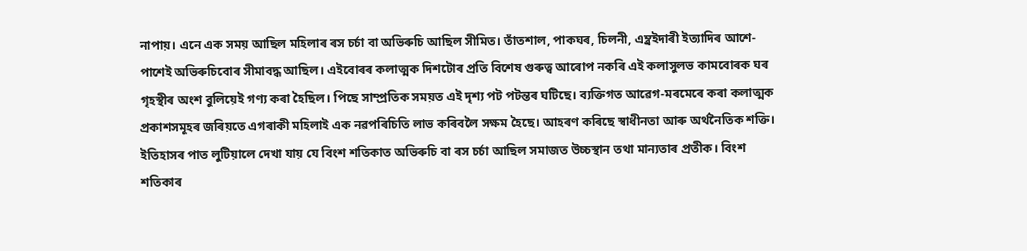নাপায়। এনে এক সময় আছিল মহিলাৰ ৰস চর্চা বা অভিৰুচি আছিল সীমিত। তাঁতশাল, পাকঘৰ, চিলনী, এম্ব্ৰইদাৰী ইত্যাদিৰ আশে-পাশেই অভিৰুচিবোৰ সীমাবদ্ধ আছিল। এইবোৰৰ কলাত্মক দিশটোৰ প্ৰতি বিশেষ গুৰুত্ব আৰোপ নকৰি এই কলাসুলভ কামবোৰক ঘৰ গৃহস্থীৰ অংশ বুলিয়েই গণ্য কৰা হৈছিল। পিছে সাম্প্ৰতিক সময়ত এই দৃশ্য পট পটন্তৰ ঘটিছে। ব্যক্তিগত আৱেগ-মৰমেৰে কৰা কলাত্মক প্রকাশসমূহৰ জৰিয়তে এগৰাকী মহিলাই এক নৱপৰিচিতি লাভ কৰিবলৈ সক্ষম হৈছে। আহৰণ কৰিছে স্বাধীনতা আৰু অর্থনৈতিক শক্তি।
ইতিহাসৰ পাত লুটিয়ালে দেখা যায় যে বিংশ শতিকাত অভিৰুচি বা ৰস চর্চা আছিল সমাজত উচ্চস্থান তথা মান্যতাৰ প্রতীক। বিংশ শতিকাৰ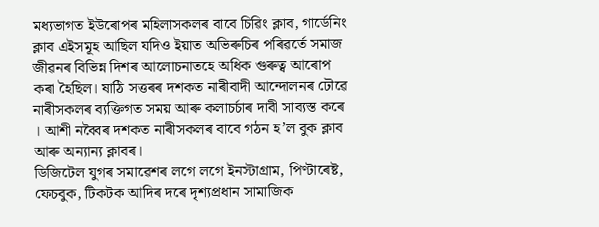মধ্যভাগত ইউৰোপৰ মহিলাসকলৰ বাবে চিৱিং ক্লাব, গার্ডেনিং ক্লাব এইসমূহ আছিল যদিও ইয়াত অভিৰুচিৰ পৰিৱৰ্তে সমাজ জীৱনৰ বিভিন্ন দিশৰ আলোচনাতহে অধিক গুৰুত্ব আৰোপ কৰা হৈছিল। ষাঠি সত্তৰৰ দশকত নাৰীবাদী আন্দোলনৰ ঢৌৱে নাৰীসকলৰ ব্যক্তিগত সময় আৰু কলাচৰ্চাৰ দাবী সাব্যস্ত কৰে । আশী নব্বৈৰ দশকত নাৰীসকলৰ বাবে গঠন হ’ল বুক ক্লাব আৰু অন্যান্য ক্লাবৰ।
ডিজিটেল যুগৰ সমাৱেশৰ লগে লগে ইনস্টাগ্রাম, পিণ্টাৰেষ্ট, ফেচবুক, টিকটক আদিৰ দৰে দৃশ্যপ্রধান সামাজিক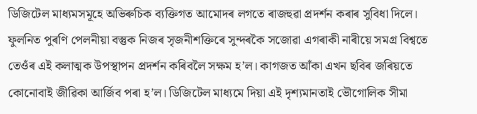ডিজিটেল মাধ্যমসমূহে অভিৰুচিক ব্যক্তিগত আমোদৰ লগতে ৰাজহুৱা প্ৰদৰ্শন কৰাৰ সুবিধা দিলে। ফুলনিত পুৰণি পেলনীয়া বস্তুক নিজৰ সৃজনীশক্তিৰে সুন্দৰকৈ সজোৱা এগৰাকী নাৰীয়ে সমগ্ৰ বিশ্বতে তেওঁৰ এই কলাত্মক উপস্থাপন প্ৰদৰ্শন কৰিবলৈ সক্ষম হ’ল। কাগজত আঁকা এখন ছবিৰ জৰিয়তে কোনোবাই জীৱিকা আৰ্জিব পৰা হ’ল। ডিজিটেল মাধ্যমে দিয়া এই দৃশ্যমানতাই ভৌগোলিক সীমা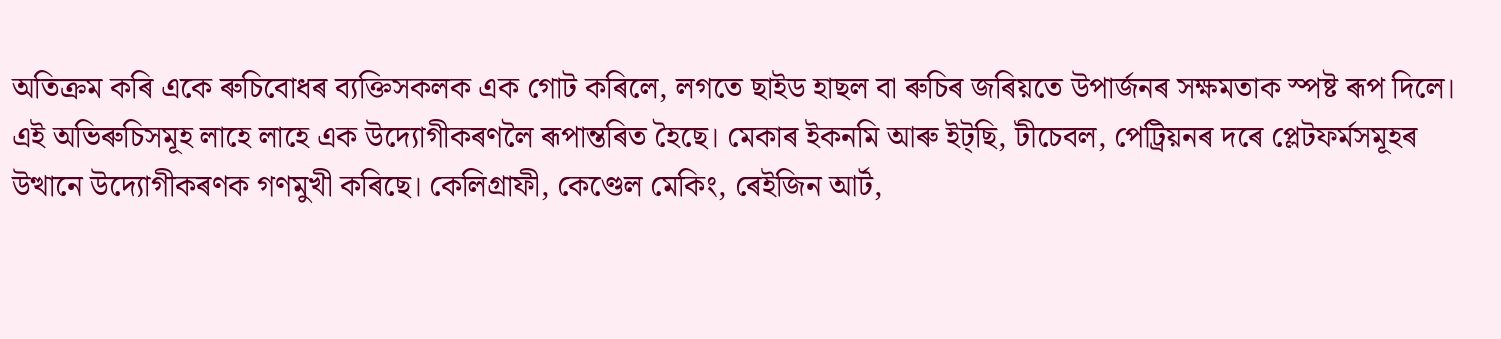অতিক্রম কৰি একে ৰুচিবোধৰ ব্যক্তিসকলক এক গোট কৰিলে, লগতে ছাইড হাছল বা ৰুচিৰ জৰিয়তে উপাৰ্জনৰ সক্ষমতাক স্পষ্ট ৰূপ দিলে।
এই অভিৰুচিসমূহ লাহে লাহে এক উদ্যোগীকৰণলৈ ৰূপান্তৰিত হৈছে। মেকাৰ ইকনমি আৰু ইট্ছি, টীচেবল, পেট্রিয়নৰ দৰে প্লেটফৰ্মসমূহৰ উত্থানে উদ্যোগীকৰণক গণমুখী কৰিছে। কেলিগ্রাফী, কেণ্ডেল মেকিং, ৰেইজিন আর্ট,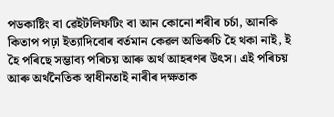পডকাষ্টিং বা ৱেইটলিফটিং বা আন কোনো শৰীৰ চৰ্চা, আনকি কিতাপ পঢ়া ইত্যাদিবোৰ বৰ্তমান কেৱল অভিৰুচি হৈ থকা নাই, ই হৈ পৰিছে সম্ভাব্য পৰিচয় আৰু অৰ্থ আহৰণৰ উৎস। এই পৰিচয় আৰু অৰ্থনৈতিক স্বাধীনতাই নাৰীৰ দক্ষতাক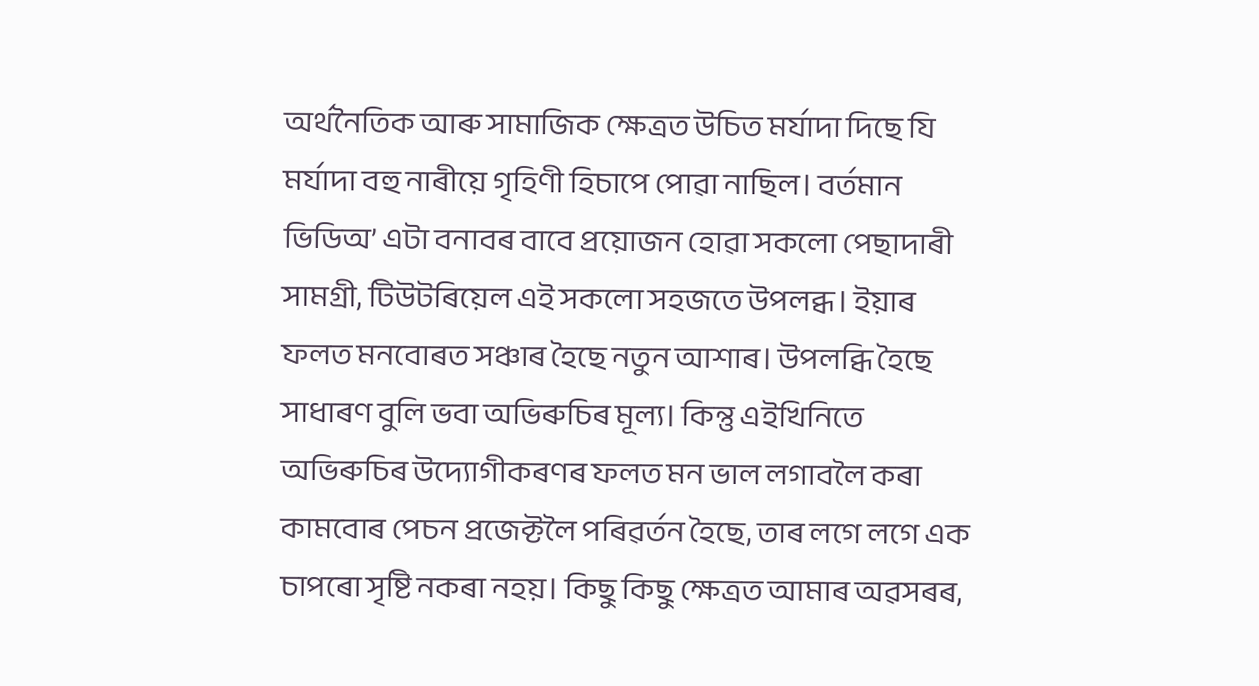অর্থনৈতিক আৰু সামাজিক ক্ষেত্ৰত উচিত মর্যাদা দিছে যি মর্যাদা বহু নাৰীয়ে গৃহিণী হিচাপে পোৱা নাছিল। বর্তমান ভিডিঅ’ এটা বনাবৰ বাবে প্রয়োজন হোৱা সকলো পেছাদাৰী সামগ্রী, টিউটৰিয়েল এই সকলো সহজতে উপলব্ধ। ইয়াৰ ফলত মনবোৰত সঞ্চাৰ হৈছে নতুন আশাৰ। উপলব্ধি হৈছে সাধাৰণ বুলি ভবা অভিৰুচিৰ মূল্য। কিন্তু এইখিনিতে অভিৰুচিৰ উদ্যোগীকৰণৰ ফলত মন ভাল লগাবলৈ কৰা কামবোৰ পেচন প্রজেক্টলৈ পৰিৱৰ্তন হৈছে, তাৰ লগে লগে এক চাপৰো সৃষ্টি নকৰা নহয়। কিছু কিছু ক্ষেত্ৰত আমাৰ অৱসৰৰ,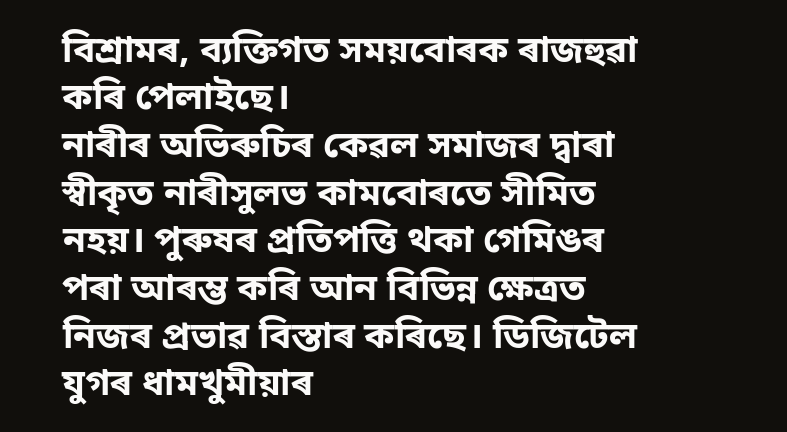বিশ্রামৰ, ব্যক্তিগত সময়বোৰক ৰাজহুৱা কৰি পেলাইছে।
নাৰীৰ অভিৰুচিৰ কেৱল সমাজৰ দ্বাৰা স্বীকৃত নাৰীসুলভ কামবোৰতে সীমিত নহয়। পুৰুষৰ প্ৰতিপত্তি থকা গেমিঙৰ পৰা আৰম্ভ কৰি আন বিভিন্ন ক্ষেত্ৰত নিজৰ প্রভাৱ বিস্তাৰ কৰিছে। ডিজিটেল যুগৰ ধামখুমীয়াৰ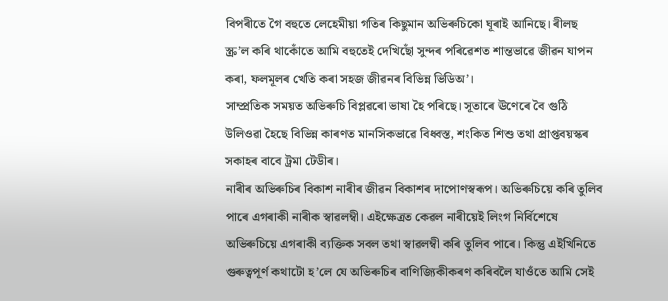বিপৰীতে গৈ বহুতে লেহেমীয়া গতিৰ কিছুমান অভিৰুচিকো ঘূৰাই আনিছে। ৰীলছ স্ক্ৰ’ল কৰি থাকোঁতে আমি বহুতেই দেখিছোঁ সুন্দৰ পৰিৱেশত শান্তভাৱে জীৱন যাপন কৰা, ফলমূলৰ খেতি কৰা সহজ জীৱনৰ বিভিন্ন ভিডিঅ’।
সাম্প্ৰতিক সময়ত অভিৰুচি বিপ্লৱৰো ভাষা হৈ পৰিছে। সূতাৰে ঊণেৰে বৈ গুঠি উলিওৱা হৈছে বিভিন্ন কাৰণত মানসিকভাৱে বিধ্বস্ত, শংকিত শিশু তথা প্রাপ্তবয়স্কৰ সকাহৰ বাবে ট্রমা টেডীৰ।
নাৰীৰ অভিৰুচিৰ বিকাশ নাৰীৰ জীৱন বিকাশৰ দাপোণস্বৰূপ। অভিৰুচিয়ে কৰি তুলিব পাৰে এগৰাকী নাৰীক স্বাৱলম্বী। এইক্ষেত্ৰত কেৱল নাৰীয়েই লিংগ নির্বিশেষে অভিৰুচিয়ে এগৰাকী ব্যক্তিক সবল তথা স্বাৱলম্বী কৰি তুলিব পাৰে। কিন্তু এইখিনিতে গুৰুত্বপূৰ্ণ কথাটো হ’লে যে অভিৰুচিৰ বাণিজ্যিকীকৰণ কৰিবলৈ যাওঁতে আমি সেই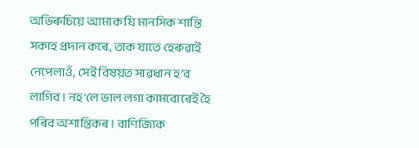অভিৰুচিয়ে আমাক যি মানসিক শান্তি সকাহ প্ৰদান কৰে, তাক যাতে হেৰুৱাই নেপেলাওঁ, সেই বিষয়ত সাৱধান হ’ব লাগিব। নহ’লে ভাল লগা কামবোৰেই হৈ পৰিব অশান্তিকৰ। বাণিজ্যিক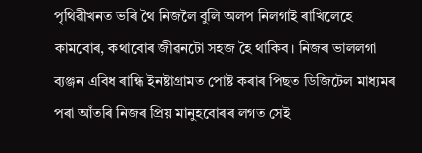পৃথিৱীখনত ভৰি থৈ নিজলৈ বুলি অলপ নিলগাই ৰাখিলেহে কামবোৰ, কথাবোৰ জীৱনটো সহজ হৈ থাকিব। নিজৰ ভাললগা ব্যঞ্জন এবিধ ৰান্ধি ইনষ্টাগ্ৰামত পোষ্ট কৰাৰ পিছত ডিজিটেল মাধ্যমৰ পৰা আঁতৰি নিজৰ প্রিয় মানুহবোৰৰ লগত সেই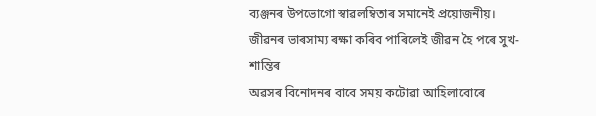ব্যঞ্জনৰ উপভোগো স্বাৱলম্বিতাৰ সমানেই প্রয়োজনীয়। জীৱনৰ ভাৰসাম্য ৰক্ষা কৰিব পাৰিলেই জীৱন হৈ পৰে সুখ-শান্তিৰ
অৱসৰ বিনোদনৰ বাবে সময় কটোৱা আহিলাবোৰে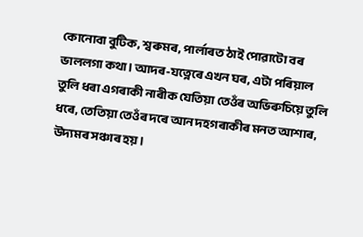কোনোবা বুটিক, শ্বৰুমৰ, পাৰ্লাৰত ঠাই পোৱাটো বৰ ভাললগা কথা। আদৰ-যত্নেৰে এখন ঘৰ, এটা পৰিয়াল তুলি ধৰা এগৰাকী নাৰীক যেতিয়া তেওঁৰ অভিৰুচিয়ে তুলি ধৰে, তেতিয়া তেওঁৰ দৰে আন দহগৰাকীৰ মনত আশাৰ, উদ্যমৰ সঞ্চাৰ হয়।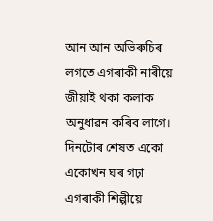আন আন অভিৰুচিৰ লগতে এগৰাকী নাৰীয়ে জীয়াই থকা কলাক অনুধাৱন কৰিব লাগে। দিনটোৰ শেষত একো একোখন ঘৰ গঢ়া এগৰাকী শিল্পীয়ে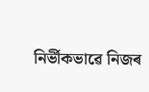নিৰ্ভীকভাৱে নিজৰ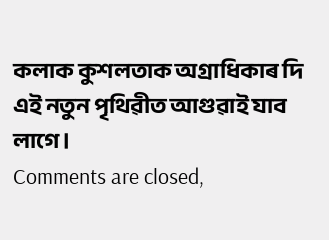কলাক কুশলতাক অগ্ৰাধিকাৰ দি এই নতুন পৃথিৱীত আগুৱাই যাব লাগে।
Comments are closed,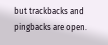but trackbacks and pingbacks are open.